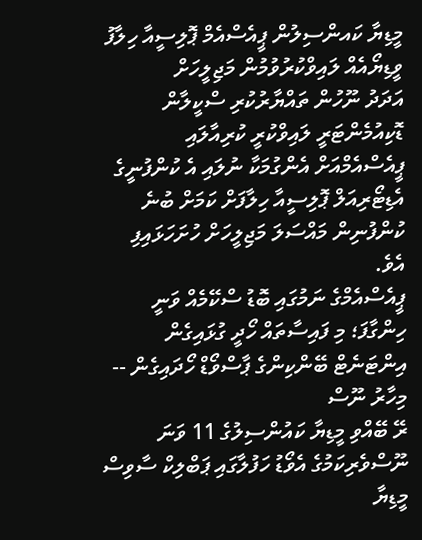މީޑިޔާ ކައންސިލުން ޕީއެސްއެމް ޕޮލިސީއާ ހިލާފު ވީޑިޔޯއެއް ލައިވްކުރުވުމުން މަޖިލީހަށް
އަދަދު ނޫހުން ތައްޔާރުކުރި ސްކީލާން ޑޮކިއުމެންޓަރީ ލައިވްކުރީ ކުރިއާލައި ޕީއެސްއެމްއަށް އެންގުމަކާ ނުލައި އެ ކުންފުނީގެ އެޑިޓޯރިއަލް ޕޮލިސީއާ ހިލާފަށް ކަމަށް ބުނެ ކުންފުނިން މައްސަލަ މަޖިލީހަށް ހުށަހަޅައިފި އެވެ.
ޕީއެސްއެމްގެ ނަމުގައި ބޮޑު ސްކޭމެއް ވަނީ ހިންގާފަ؛ މި ފައިސާތައް ހޯދީ ގުޅައިގެން އިންޓަނެޓް ބޭންކިންގެ ޕާސްވޯޑް ހޯދައިގެން -- މިހާރު ނޫސް
ރޭ ބޭއްވި މީޑިޔާ ކައުންސިލުގެ 11 ވަނަ ނޫސްވެރިކަމުގެ އެވޯޑު ހަފުލާގައި ޕަބްލިކް ސާވިސް މީޑިޔާ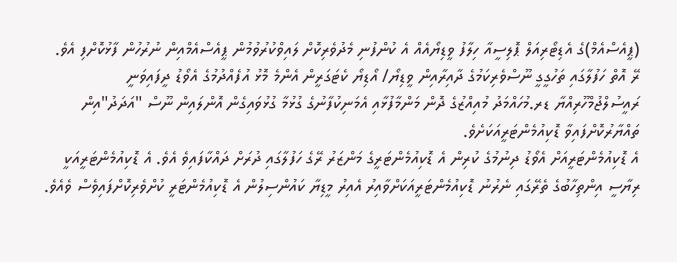(ޕީއެސްއެމް)ގެ އެޑިޓޯރިއަލް ޕޮލިސީއާ ހިލާފު ވީޑިޔޯއެއް އެ ކުންފުނި މެދުވެރިކޮށް ލައިވްކުރުވުމުން ޕީއެސްއެމްއިން ނުރުހުން ފާޅުކޮށްފި އެވެ.
ރޭ އޮތް ހަފުލާގައި ތަހުގީގީ ނޫސްވެރިކަމުގެ ދާއިރާއިން ވީޑިޔޯ/ އޯޑިޔޯ ކެޓަގަރީން އެންމެ މޮޅު އުފެއްދުމުގެ އެވޯޑު ދީފައިވަނީ ރައީސުލްޖުމްހޫރިއްޔާ ޑރ.މުހައްމަދު މުއިއްޒުގެ ދޮން މަންމާފުޅާއި އެމަނިކުފާނުގެ ގުޅުމާ ގުޅުވައިގެން އޮންލައިން ނޫސް "އަދަދު"އިން ތައްޔާރުކޮށްފައިވާ ޑޮކިއުމެންޓަރީއަކަށެވެ.
އެ ޑޮކިއުމެންޓަރީއަށް އެވޯޑު ދިނުމުގެ ކުރިން އެ ޑޮކިއުމެންޓަރީގެ މަންޒަރު ރޭގެ ހަފުލާގައި ދުރަށް ދައްކާފައިވެ އެވެ. އެ ޑޮކިއުމެންޓަރީއަކީ ރިޔާސީ އިންތިހާބުގެ ތެރޭގައި ނެރުނު ޑޮކިއުމެންޓަރީއަކަށްވާއިރު އެއިރު މީޑިޔާ ކައުންސިލުން އެ ޑޮކިއުމެންޓަރީ ކުށްވެރިކޮށްފައިވެސް ވެއެވެ.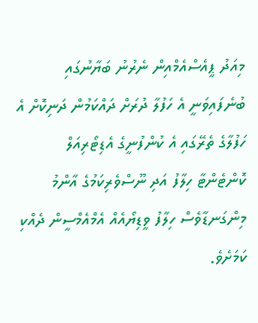މިއަދު ޕީއެސްއެމްއިން ނެރުނު ބަޔާނުގައި ބުނެފައިވަނީ އެ ހަފުލާ ދުރަށް ދައްކަމުން ދަނިކޮށް އެ ހަފުލާގެ ތެރޭގައި އެ ކުންފުނީގެ އެޑިޓޯރިއަލް ކޮންޓެންޓާ ހިލާފު އަދި ނޫސްވެރިކަމުގެ އާންމު މިންގަނޑާވެސް ހިލާފު ވީޑިޔޯއެއް އެމްއެމްސީން ދެއްކި ކަމަށެވެ.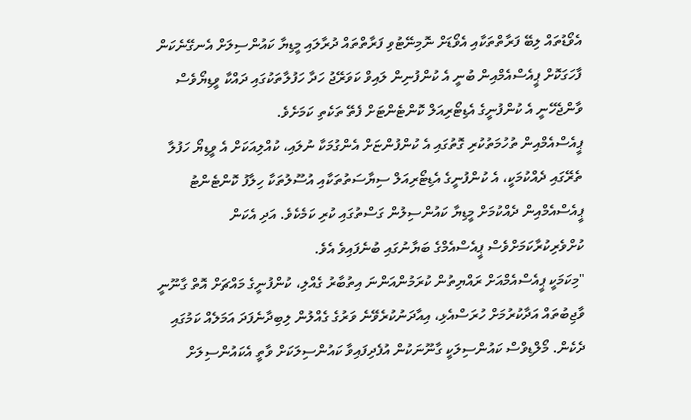އެވޯޑުތައް ލިބޭ ފަރާތްތަކާއި އެވޯޑަށް ނޮމިނޭޓުވި ފަރާތްތައް ދުރާލައި މީޑިޔާ ކައުންސިލަށް އެނގޭނެކަން ފާހަގަކޮށް ޕީއެސްއެމްއިން ބުނީ އެ ކުންފުނިން ލައިވް ކަވަރޭޖު ހަދާ ހަފުލާތަކުގައި ދައްކާ ވީޑިޔޯވެސް ވާންޖެހޭނީ އެ ކުންފުނީގެ އެޑިޓޯރިއަލް ކޮންޓެންޓަށް ފެތޭ ތަކެތި ކަމަށެވެ.
ޕީއެސްއެމްއިން ތުހުމަތުކުރި ގޮތުގައި އެ ކުންފުންޏަށް އެންގުމަކާ ނުލައި، ކުއްލިއަކަށް އެ ވީޑިޔޯ ހަފުލާ ތެރޭގައި ދެއްކުމަކީ، އެ ކުންފުނީގެ އެޑިޓޯރިއަލް ސިޔާސަތުތަކާއި އުސޫލުތަކާ ހިލާފު ކޮންޓެންޓު ޕީއެސްއެމްއިން ދެއްކުމަށް މީޑިޔާ ކައުންސިލުން ގަސްތުގައި ކުރި ކަމެކެވެ. އަދި އެކަން ކުށްވެރިކުރާކަމަށްވެސް ޕީއެސްއެމްގެ ބަޔާނުގައި ބުނެފައިވެ އެވެ.
"މިކަމަކީ ޕީއެސްއެމްއަށް ރައްޔިތުން ކުރަމުންއަންނަ އިތުބާރު ގެއްލި، ކުންފުނީގެ މައްޗަށް އޮތް ގާނޫނީ ވާޖިބުތައް އަދާކުރުމަށް ހުރަސްއެޅި، އިއާދަނުކުރެވޭނެ ވަރުގެ ގެއްލުން ލިބިދާނެފަދަ އަމަލެއް ކަމުގައި ދެކެން. މޯލްޑިވްސް ކައުންސިލަކީ ގާނޫނަކުން އުފެދިފައިވާ ކައުންސިލަކަށް ވާތީ އެކައުންސިލަށް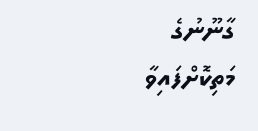ގާނޫނުގެ މަތިކޮށްފައިވާ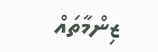ޒިންމާތައް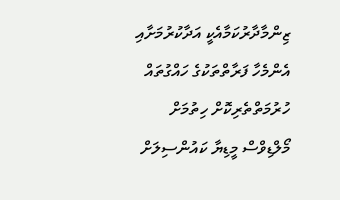ޒިންމާދާރުކަމާއެކީ އަދާކުރުމަށާއި އެންމެހާ ފަރާތްތަކުގެ ހައްގުތައް ހުރުމަތްތެރިކޮށް ހިތުމަށް މޯލްޑިވްސް މީޑިޔާ ކައުންސިލަށް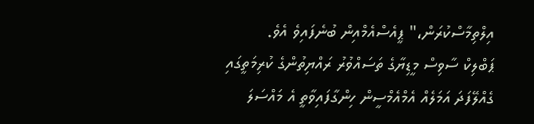އިލްތިމާސްކުރަން،" ޕީއެސްއެމްއިން ބުނެފައިވެ އެވެ.
ޕަބްލިކް ސާވިސް މީޑިޔާގެ ތަސައްވުރު ރައްޔިތުންގެ ކުރިމަތީގައި ގެއްލޭފަދަ އަމަލެއް އެމްއެމްސީން ހިންގާފައިވާތީ އެ މައްސަލަ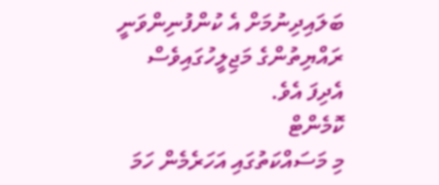ބަލައިދިނުމަށް އެ ކުންފުނިންވަނީ ރައްޔިތުންގެ މަޖިލީހުގައިވެސް އެދިފަ އެވެ.
ކޮމެންޓް
މި މަސައްކަތުގައި އަހަރެމެން ހަމަ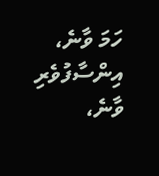ހަމަ ވާނެ، އިންސާފުވެރި ވާނެ،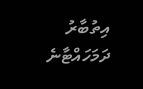އިތުބާރު ދަމަހައްޓާނެ